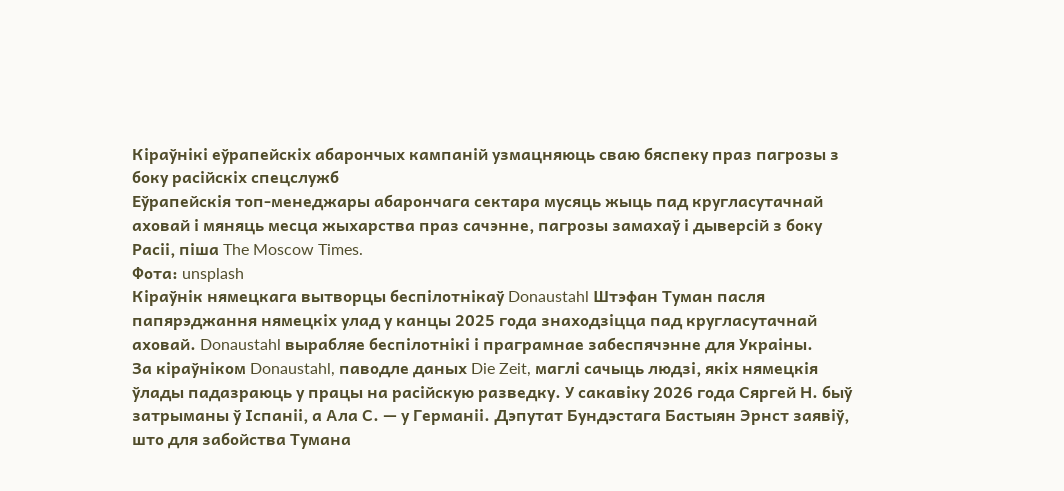Кіраўнікі еўрапейскіх абарончых кампаній узмацняюць сваю бяспеку праз пагрозы з боку расійскіх спецслужб
Еўрапейскія топ-менеджары абарончага сектара мусяць жыць пад кругласутачнай аховай і мяняць месца жыхарства праз сачэнне, пагрозы замахаў і дыверсій з боку Расіі, піша The Moscow Times.
Фота: unsplash
Кіраўнік нямецкага вытворцы беспілотнікаў Donaustahl Штэфан Туман пасля папярэджання нямецкіх улад у канцы 2025 года знаходзіцца пад кругласутачнай аховай. Donaustahl вырабляе беспілотнікі і праграмнае забеспячэнне для Украіны.
За кіраўніком Donaustahl, паводле даных Die Zeit, маглі сачыць людзі, якіх нямецкія ўлады падазраюць у працы на расійскую разведку. У сакавіку 2026 года Сяргей Н. быў затрыманы ў Іспаніі, а Ала С. — у Германіі. Дэпутат Бундэстага Бастыян Эрнст заявіў, што для забойства Тумана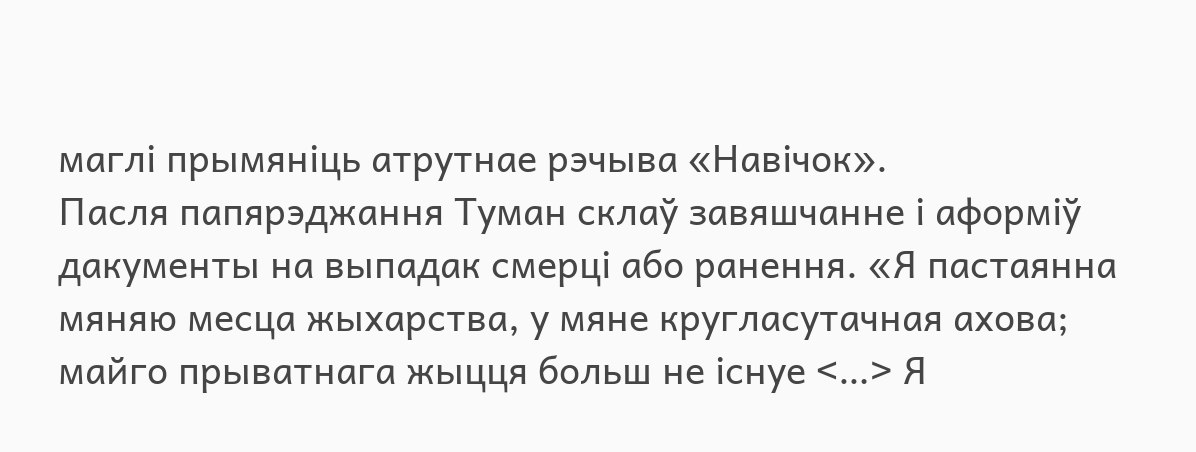маглі прымяніць атрутнае рэчыва «Навічок».
Пасля папярэджання Туман склаў завяшчанне і аформіў дакументы на выпадак смерці або ранення. «Я пастаянна мяняю месца жыхарства, у мяне кругласутачная ахова; майго прыватнага жыцця больш не існуе <…> Я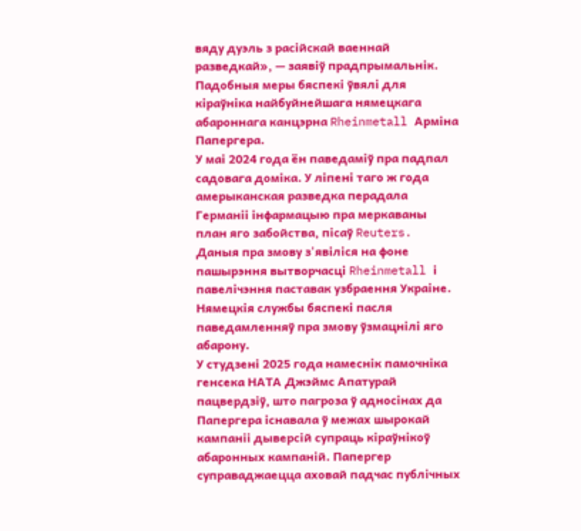вяду дуэль з расійскай ваеннай разведкай», — заявіў прадпрымальнік.
Падобныя меры бяспекі ўвялі для кіраўніка найбуйнейшага нямецкага абароннага канцэрна Rheinmetall Арміна Папергера.
У маі 2024 года ён паведаміў пра падпал садовага доміка. У ліпені таго ж года амерыканская разведка перадала Германіі інфармацыю пра меркаваны план яго забойства, пісаў Reuters.
Даныя пра змову з'явіліся на фоне пашырэння вытворчасці Rheinmetall і павелічэння паставак узбраення Украіне.
Нямецкія службы бяспекі пасля паведамленняў пра змову ўзмацнілі яго абарону.
У студзені 2025 года намеснік памочніка генсека НАТА Джэймс Апатурай пацвердзіў, што пагроза ў адносінах да Папергера існавала ў межах шырокай кампаніі дыверсій супраць кіраўнікоў абаронных кампаній. Папергер суправаджаецца аховай падчас публічных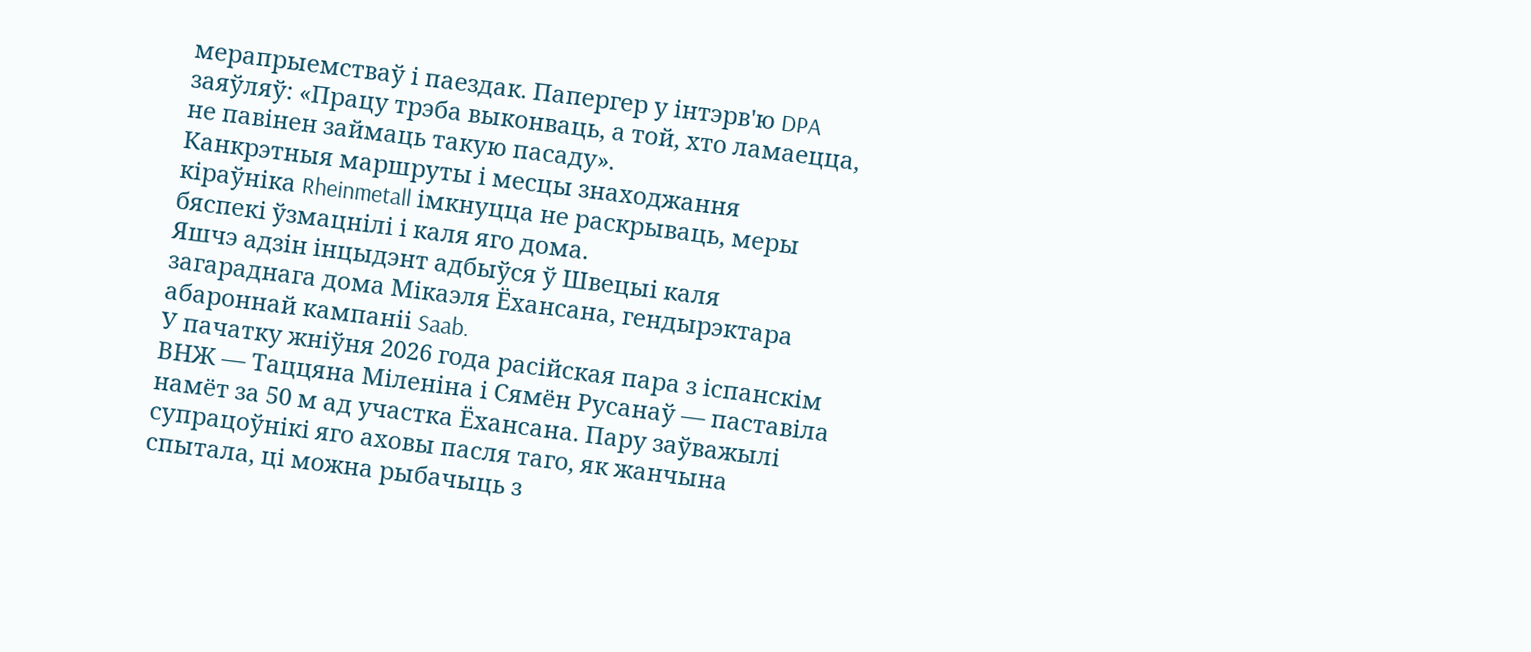мерапрыемстваў і паездак. Папергер у інтэрв'ю DPA заяўляў: «Працу трэба выконваць, а той, хто ламаецца, не павінен займаць такую пасаду».
Канкрэтныя маршруты і месцы знаходжання кіраўніка Rheinmetall імкнуцца не раскрываць, меры бяспекі ўзмацнілі і каля яго дома.
Яшчэ адзін інцыдэнт адбыўся ў Швецыі каля загараднага дома Мікаэля Ёхансана, гендырэктара абароннай кампаніі Saab.
У пачатку жніўня 2026 года расійская пара з іспанскім ВНЖ — Таццяна Міленіна і Сямён Русанаў — паставіла намёт за 50 м ад участка Ёхансана. Пару заўважылі супрацоўнікі яго аховы пасля таго, як жанчына спытала, ці можна рыбачыць з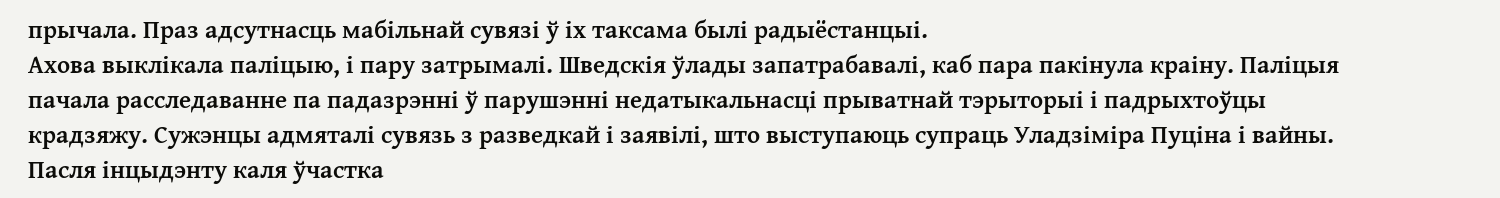прычала. Праз адсутнасць мабільнай сувязі ў іх таксама былі радыёстанцыі.
Ахова выклікала паліцыю, і пару затрымалі. Шведскія ўлады запатрабавалі, каб пара пакінула краіну. Паліцыя пачала расследаванне па падазрэнні ў парушэнні недатыкальнасці прыватнай тэрыторыі і падрыхтоўцы крадзяжу. Сужэнцы адмяталі сувязь з разведкай і заявілі, што выступаюць супраць Уладзіміра Пуціна і вайны. Пасля інцыдэнту каля ўчастка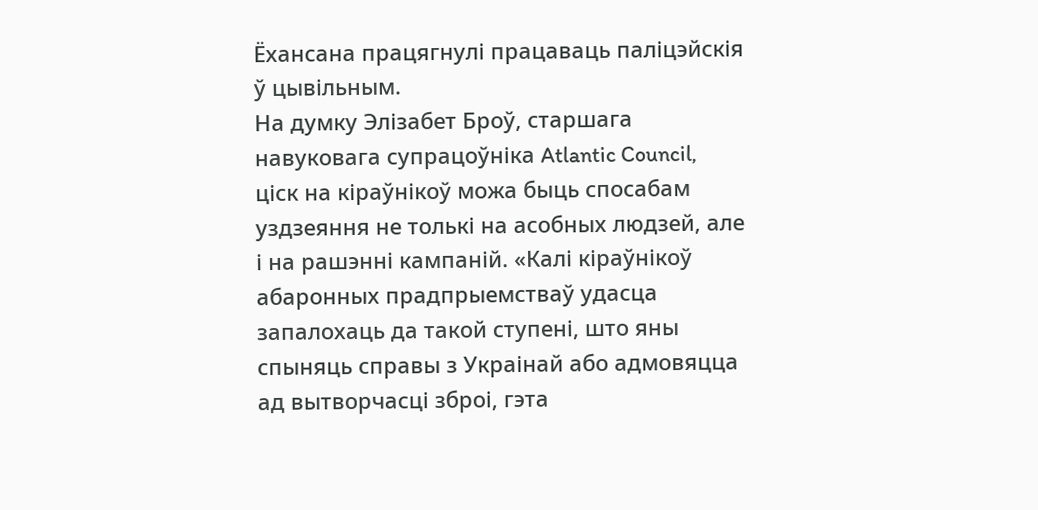Ёхансана працягнулі працаваць паліцэйскія ў цывільным.
На думку Элізабет Броў, старшага навуковага супрацоўніка Atlantic Council, ціск на кіраўнікоў можа быць спосабам уздзеяння не толькі на асобных людзей, але і на рашэнні кампаній. «Калі кіраўнікоў абаронных прадпрыемстваў удасца запалохаць да такой ступені, што яны спыняць справы з Украінай або адмовяцца ад вытворчасці зброі, гэта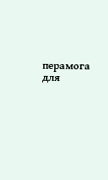перамога для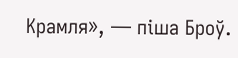Крамля», — піша Броў.